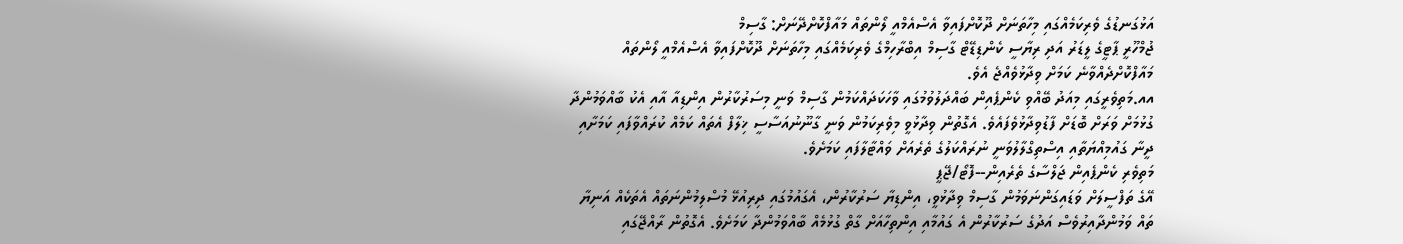އަޅުގަނޑުގެ ވެރިކަމެއްގައި މިހާތަނަށް ދޫކޮށްފައިވާ އެސްއެމްއީ ލޯންތައް މައާފްކޮށްދޭނަށް: ގާސިމް
ޖުމްހޫރީ ޕާޓީގެ ލީޑަރު އަދި ރިޔާސީ ކެންޑިޑޭޓް ގާސިމް އިބްރާހިމްގެ ވެރިކަމެއްގައި މިހާތަނަށް ދޫކޮށްފައިވާ އެސްއެމްއީ ލޯންތައް މައާފްކޮށްދެއްވާނެ ކަމަށް ވިދާޅުވެއްޖެ އެވެ.
އއ.މަތިވެރީގައި މިއަދު ބޭއްވި ކެންޕެއިން ބައްދަލުވުމުގައި ވާހަކަދައްކަމުން ގާސިމް ވަނީ މިސަރުކާރުން އިންޑިއާ އާއި އެކު ބާއްވަމުންދާ ގުޅުމަށް ވަރަށް ބޮޑަށް ފާޑުވިދާޅުވެފައެވެ. އެގޮތުން ވިދާޅުވީ މިވެރިކަމުން ވަނީ ގާނޫނުއަސާސީ ޚިލާފް އެތައް ކަމެއް ކުރައްވާފައި ކަމަށާއި ދީނާ ގައުމިއްޔަތާއި އިސްތިގްލާލުވަނީ ނުރައްކަލުގެ ތެރެއަށް ވައްޓާލާފައި ކަމަށެވެ.
މަތިވެރި ކެންޕެއިން ޖަލްސާގެ ތެރެއިން--ފޮޓޯ/ޖޭޕީ
އޭގެ ތަފްސީލަށް ވަޑައިގަންނަވަމުން ގާސިމް ވިދާޅުވީ، އިންޑިޔާ ސަރުކާރުން، އެގައުމުގައި ދިރިއުޅޭ މުސްލިމުންނަތައް އެތަކެއް އަނިޔާ ތައް ވަމުންދާއިރުވެސް އަދުގެ ސަރުކާރުން އެ ގައުމާއި އިންތިހާއަށް ގާތް ގުޅުމެއް ބާއްވަމުންދާ ކަމަށެވެ. އެގޮތުން ރާއްޖޭގައި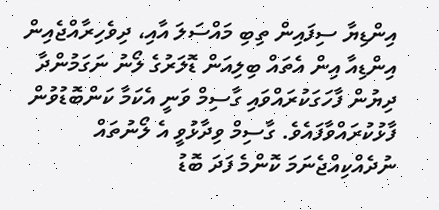އިންޑިޔާ ސިފައިން ތިބި މައްސަލަ އާއި، ދިވެހިރާއްޖެއިން އިންޑިއާ އިން އެތައް ބިލިއަން ޑޮލަރުގެ ލޯނު ނަގަމުންދާ ދިޔުން ފާހަގަކުރައްވައި ގާސިމް ވަނީ އެކަމާ ކަންބޮޑުވުން ފާޅުކުރައްވާފައެވެ. ގާސިމް ވިދާޅުވީ އެ ލޯނުތައް ނުދެއްކިއްޖެނަމަ ކޮންމެ ފަދަ ބޮޑު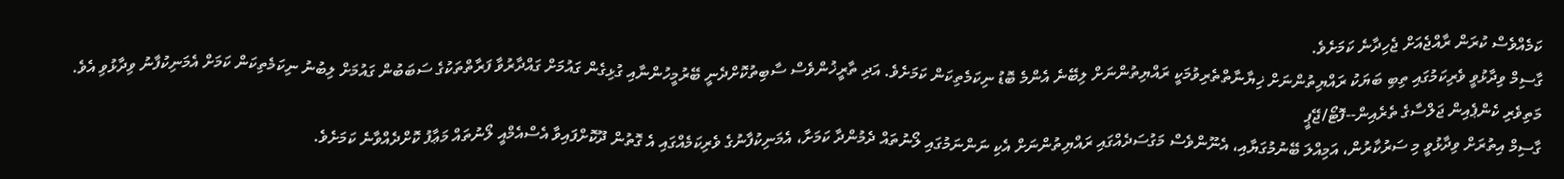ކަމެއްވެސް ކުރަން ރާއްޖެއަށް ޖެހިދާނެ ކަމަށެވެ.
ގާސިމް ވިދާޅުވީ ވެރިކަމުގައި ތިބި ބަޔަކު ރައްޔިތުންނަށް ޚިޔާނާތްތެރިވުމަކީ ރައްޔިތުންނަށް ލިބޭނެ އެންމެ ބޮޑު ނިކަމެތިކަން ކަމަށެވެ. އަދި ތާރީޚުންވެސް ސާބިތުކޮށްދެނީ ބޭރުމީހުންނާއި ގުޅިގެން ގައުމަށް ގައްދާރުވާ ފަރާތްތަކުގެ ސަބަބުން ގައުމަށް ލިބުނު ނިކަމެތިކަން ކަމަށް އެމަނިކުފާނު ވިދާޅުވި އެވެ.
މަތިވެރި ކެންޕެއިން ޖަލްސާގެ ތެރެއިން--ފޮޓޯ/ޖޭޕީ
ގާސިމް އިތުރަށް ވިދާޅުވީ މި ސަރުކާރުން، އަމިއްލަ ބޭނުމުގަޔާއި، އެނޫންވެސް މަގުސަދެއްގައި ރައްޔިތުންނަށް އެކި ނަންނަމުގައި ލޯނުތައް ދެމުންދާ ކަމަށާ، އެމަނިކުފާނުގެ ވެރިކަމެއްގައި އެ ގޮތުން ދޫކޮށްފައިވާ އެސްއެމްއީ ލޯނުތައް މަޢާފު ކޮށްދެއްވާނެ ކަމަށެވެ.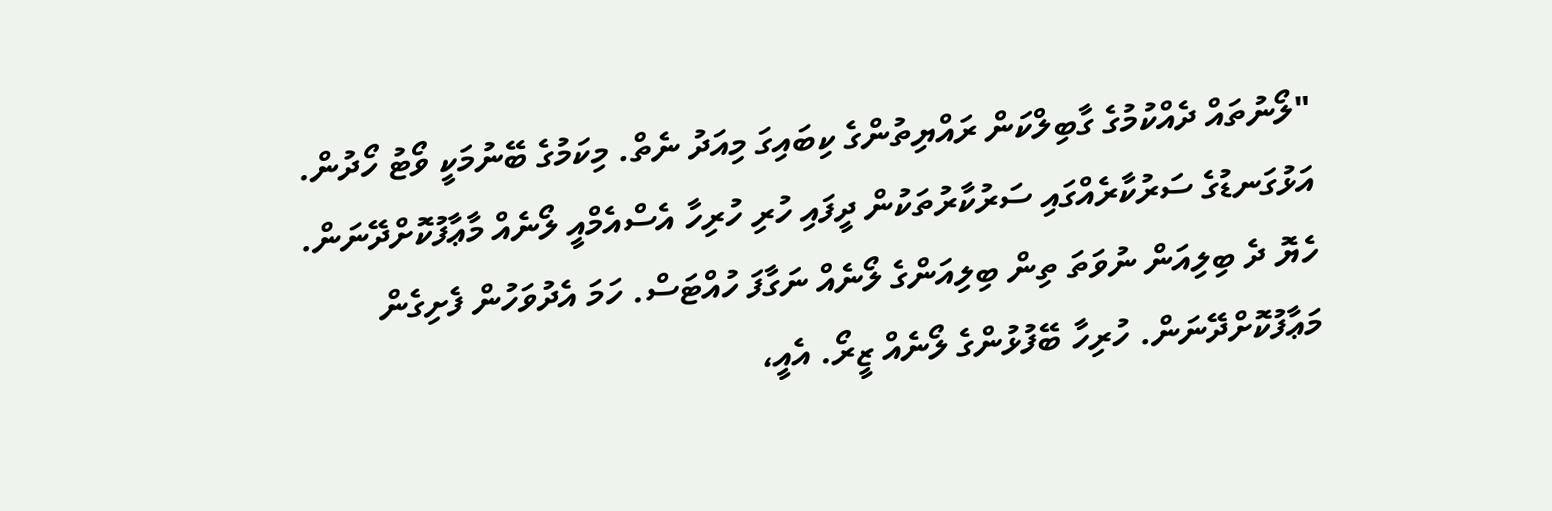"ލޯނުތައް ދެއްކުމުގެ ގާބިލްކަން ރައްޔިތުންގެ ކިބައިގަ މިއަދު ނެތް. މިކަމުގެ ބޭނުމަކީ ވޯޓު ހޯދުން. އަޅުގަނޑުގެ ސަރުކާރެއްގައި ސަރުކާރުތަކުން ދީފައި ހުރި ހުރިހާ އެސްއެމްއީ ލޯނެއް މާޢާފުކޮށްދޭނަން. ހެޔޮ ދެ ބިލިއަން ނުވަތަ ތިން ބިލިއަންގެ ލޯނެއް ނަގާފަ ހުއްޓަސް. ހަމަ އެދުވަހުން ފެށިގެން މަޢާފުކޮށްދޭނަން. ހުރިހާ ބޭފުޅުންގެ ލޯނެއް ޒީރޯ. އެއީ،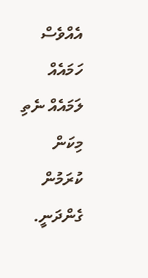އެއްވެސް ހަމައެއް ލަމައެއް ނެތި މިކަން ކުރަމުން ގެންދަނީ.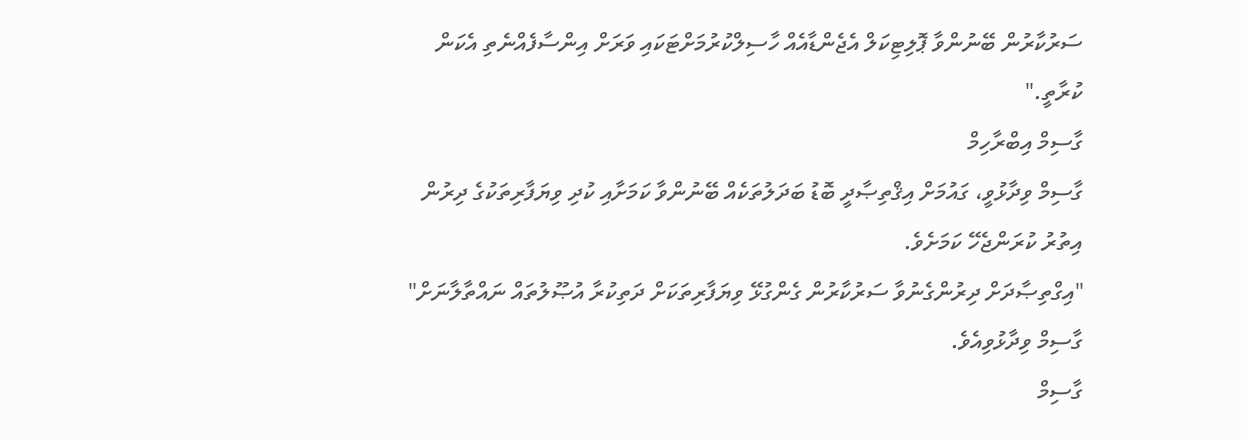ސަރުކާރުން ބޭނުންވާ ޕޮލިޓިކަލް އެޖެންޑާއެއް ހާސިލްކުރުމަށްޓަކައި ވަރަށް އިންސާފެއްނެތި އެކަން ކުރާތީ."
ގާސިމް އިބްރާހިމް
ގާސިމް ވިދާޅުވީ، ގައުމަށް އިޤްތިޞާދީ ބޮޑު ބަދަލުތަކެއް ބޭނުންވާ ކަމަށާއި ކުދި ވިޔަފާރިތަކުގެ ދިރުން އިތުރު ކުރަންޖެހޭ ކަމަށެވެ.
"އިގްތިޞާދަށް ދިރުންގެނުވާ ސަރުކާރުން ގެންގުޅޭ ވިޔަފާރިތަކަށް ދަތިކުރާ އުޞޫލުތައް ނައްތާލާނަށް" ގާސިމް ވިދާޅުވިއެވެ.
ގާސިމް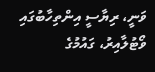ވަނީ، ރިޔާސީ އިންތިހާބުގައި ވޯޓުލާއިރު، ގައުމުގެ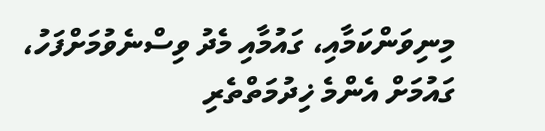މިނިވަންކަމާއި، ގައުމާއި މެދު ވިސްނެވުމަށްފަހު، ގައުމަށް އެންމެ ޚިދުމަތްތެރި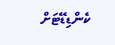ކެންޑިޑޭޓަށް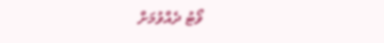ވޯޓު ދެއްވުމަށް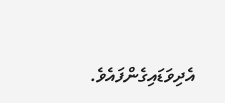އެދިވަޑައިގެންފައެވެ.